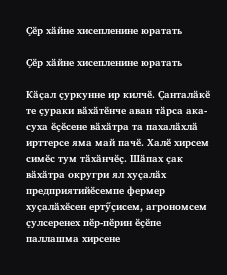Ҫӗр хӑйне хисепленине юратать

Ҫӗр хӑйне хисепленине юратать

Кӑҫал ҫуркунне ир килчӗ. Ҫанталӑкӗ те ҫураки вӑхӑтӗнче аван тӑрса ака-суха ӗҫӗсене вӑхӑтра та пахалӑхлӑ ирттерсе яма май пачӗ. Халӗ хирсем симӗс тум тӑхӑнчӗҫ. Шӑпах ҫак вӑхӑтра округри ял хуҫалӑх предприятийӗсемпе фермер хуҫалӑхӗсен ертӳҫисем, агрономсем ҫулсеренех пӗр-пӗрин ӗҫӗпе паллашма хирсене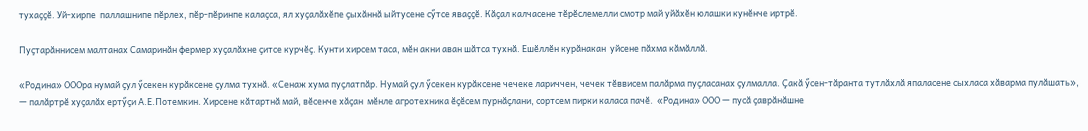тухаҫҫӗ. Уй-хирпе  паллашнипе пӗрлех, пӗр-пӗринпе калаҫса, ял хуҫалӑхӗпе ҫыхӑннӑ ыйтусене сӳтсе яваҫҫӗ. Кӑҫал калчасене тӗрӗслемелли смотр май уйӑхӗн юлашки кунӗнче иртрӗ.

Пуҫтарӑннисем малтанах Самаринӑн фермер хуҫалӑхне ҫитсе курчӗҫ. Кунти хирсем таса, мӗн акни аван шӑтса тухнӑ. Ешӗллӗн курӑнакан  уйсене пӑхма кӑмӑллӑ.

«Родина» ОООра нумай ҫул ӳсекен курӑксене ҫулма тухнӑ. «Сенаж хума пуҫлатпӑр. Нумай ҫул ӳсекен курӑксене чечеке лариччен, чечек тӗввисем палӑрма пуҫласанах ҫулмалла. Ҫакӑ ӳсен-тӑранта тутлӑхлӑ япаласене сыхласа хӑварма пулӑшать», — палӑртрӗ хуҫалӑх ертӳҫи А.Е.Потемкин. Хирсене кӑтартнӑ май, вӗсенче хӑҫан  мӗнле агротехника ӗҫӗсем пурнӑҫлани, сортсем пирки каласа пачӗ.  «Родина» ООО — пусӑ ҫаврӑнӑшне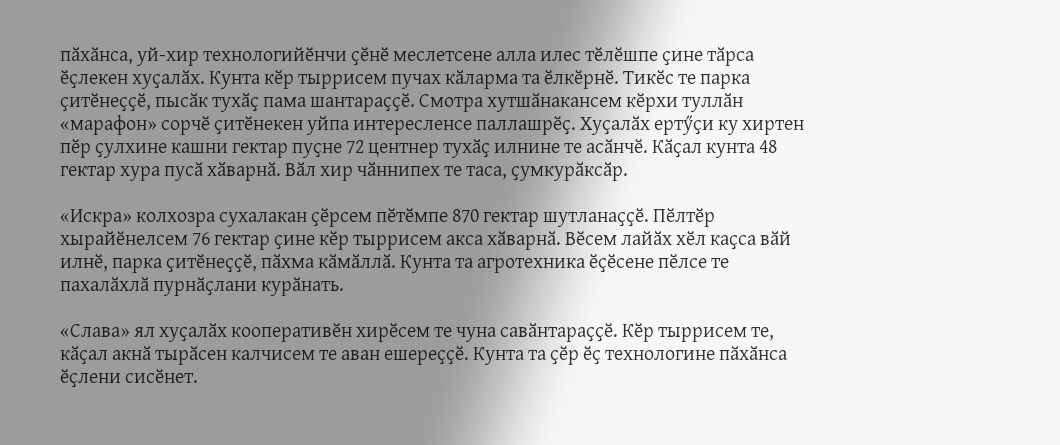пӑхӑнса, уй-хир технологийӗнчи ҫӗнӗ меслетсене алла илес тӗлӗшпе ҫине тӑрса ӗҫлекен хуҫалӑх. Кунта кӗр тыррисем пучах кӑларма та ӗлкӗрнӗ. Тикӗс те парка ҫитӗнеҫҫӗ, пысӑк тухӑҫ пама шантараҫҫӗ. Смотра хутшӑнакансем кӗрхи туллӑн «марафон» сорчӗ ҫитӗнекен уйпа интересленсе паллашрӗҫ. Хуҫалӑх ертӳҫи ку хиртен пӗр ҫулхине кашни гектар пуҫне 72 центнер тухӑҫ илнине те асӑнчӗ. Кӑҫал кунта 48 гектар хура пусӑ хӑварнӑ. Вӑл хир чӑннипех те таса, ҫумкурӑксӑр.

«Искра» колхозра сухалакан ҫӗрсем пӗтӗмпе 870 гектар шутланаҫҫӗ. Пӗлтӗр хырайӗнелсем 76 гектар ҫине кӗр тыррисем акса хӑварнӑ. Вӗсем лайӑх хӗл каҫса вӑй илнӗ, парка ҫитӗнеҫҫӗ, пӑхма кӑмӑллӑ. Кунта та агротехника ӗҫӗсене пӗлсе те пахалӑхлӑ пурнӑҫлани курӑнать.

«Слава» ял хуҫалӑх кооперативӗн хирӗсем те чуна савӑнтараҫҫӗ. Кӗр тыррисем те, кӑҫал акнӑ тырӑсен калчисем те аван ешереҫҫӗ. Кунта та ҫӗр ӗҫ технологине пӑхӑнса ӗҫлени сисӗнет.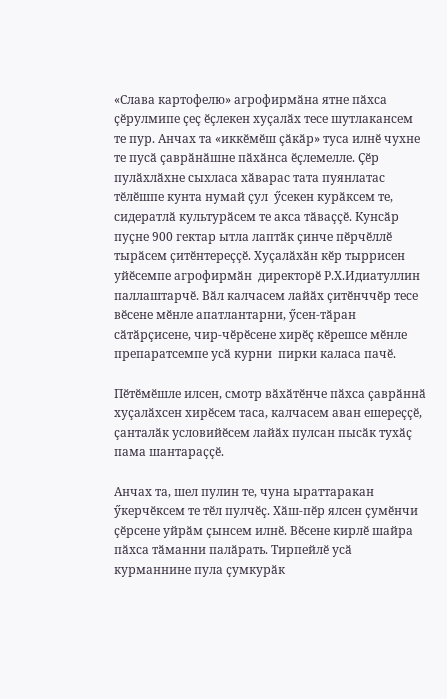«Слава картофелю» агрофирмӑна ятне пӑхса ҫӗрулмипе ҫеҫ ӗҫлекен хуҫалӑх тесе шутлакансем те пур. Анчах та «иккӗмӗш ҫӑкӑр» туса илнӗ чухне те пусӑ ҫаврӑнӑшне пӑхӑнса ӗҫлемелле. Ҫӗр пулӑхлӑхне сыхласа хӑварас тата пуянлатас тӗлӗшпе кунта нумай ҫул  ӳсекен курӑксем те, сидератлӑ культурӑсем те акса тӑваҫҫӗ. Кунсӑр пуҫне 900 гектар ытла лаптӑк ҫинче пӗрчӗллӗ тырӑсем ҫитӗнтереҫҫӗ. Хуҫалӑхӑн кӗр тыррисен уйӗсемпе агрофирмӑн  директорӗ Р.Х.Идиатуллин паллаштарчӗ. Вӑл калчасем лайӑх ҫитӗнччӗр тесе вӗсене мӗнле апатлантарни, ӳсен-тӑран сӑтӑрҫисене, чир-чӗрӗсене хирӗҫ кӗрешсе мӗнле препаратсемпе усӑ курни  пирки каласа пачӗ.

Пӗтӗмӗшле илсен, смотр вӑхӑтӗнче пӑхса ҫаврӑннӑ хуҫалӑхсен хирӗсем таса, калчасем аван ешереҫҫӗ, ҫанталӑк условийӗсем лайӑх пулсан пысӑк тухӑҫ пама шантараҫҫӗ.

Анчах та, шел пулин те, чуна ыраттаракан ӳкерчӗксем те тӗл пулчӗҫ. Хӑш-пӗр ялсен ҫумӗнчи ҫӗрсене уйрӑм ҫынсем илнӗ. Вӗсене кирлӗ шайра пӑхса тӑманни палӑрать. Тирпейлӗ усӑ курманнине пула ҫумкурӑк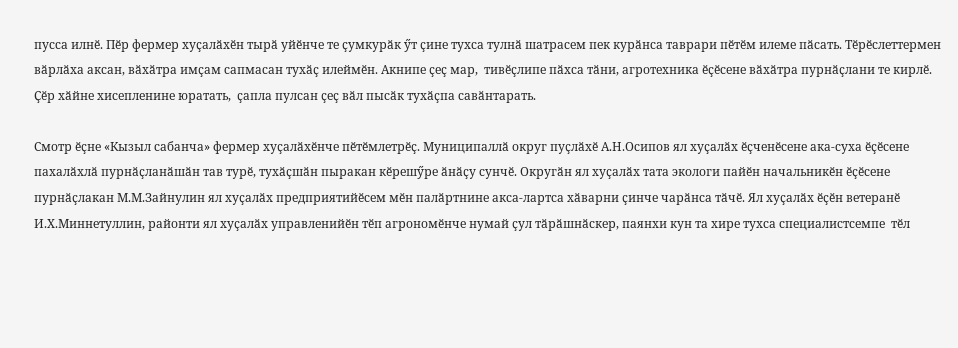пусса илнӗ. Пӗр фермер хуҫалӑхӗн тырӑ уйӗнче те ҫумкурӑк ӳт ҫине тухса тулнӑ шатрасем пек курӑнса таврари пӗтӗм илеме пӑсать. Тӗрӗслеттермен вӑрлӑха аксан, вӑхӑтра имҫам сапмасан тухӑҫ илеймӗн. Акнипе ҫеҫ мар,  тивӗҫлипе пӑхса тӑни, агротехника ӗҫӗсене вӑхӑтра пурнӑҫлани те кирлӗ. Ҫӗр хӑйне хисепленине юратать,  ҫапла пулсан ҫеҫ вӑл пысӑк тухӑҫпа савӑнтарать.

Смотр ӗҫне «Кызыл сабанча» фермер хуҫалӑхӗнче пӗтӗмлетрӗҫ. Муниципаллӑ округ пуҫлӑхӗ А.Н.Осипов ял хуҫалӑх ӗҫченӗсене ака-суха ӗҫӗсене пахалӑхлӑ пурнӑҫланӑшӑн тав турӗ, тухӑҫшӑн пыракан кӗрешӳре ӑнӑҫу сунчӗ. Округӑн ял хуҫалӑх тата экологи пайӗн начальникӗн ӗҫӗсене пурнӑҫлакан М.М.Зайнулин ял хуҫалӑх предприятийӗсем мӗн палӑртнине акса-лартса хӑварни ҫинче чарӑнса тӑчӗ. Ял хуҫалӑх ӗҫӗн ветеранӗ И.Х.Миннетуллин, районти ял хуҫалӑх управленийӗн тӗп агрономӗнче нумай ҫул тӑрӑшнӑскер, паянхи кун та хире тухса специалистсемпе  тӗл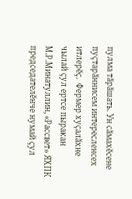пулма тӑрӑшать. Ун сӑмахӗсене пуҫтарӑннисем интересленсех итлерӗҫ.  Фермер хуҫалӑхне чылай ҫул ертсе пыракан М.Р.Минатуллин, «Рассвет» ЯХПК председателӗнче нумай ҫул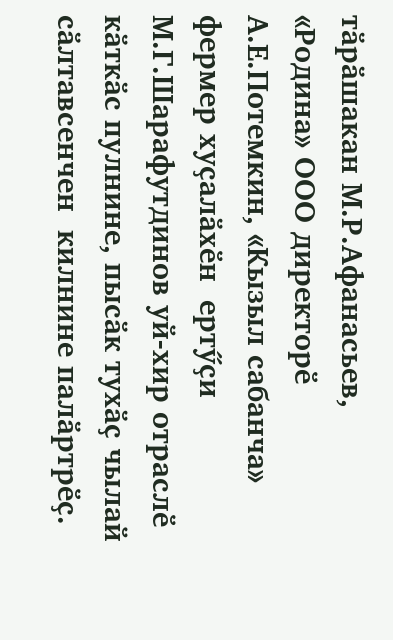тӑрӑшакан М.Р.Афанасьев, «Родина» ООО директорӗ  А.Е.Потемкин, «Кызыл сабанча» фермер хуҫалӑхӗн  ертӳҫи М.Г.Шарафутдинов уй-хир отраслӗ кӑткӑс пулнине, пысӑк тухӑҫ чылай сӑлтавсенчен  килнине палӑртрӗҫ.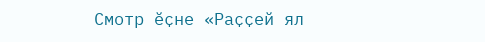Смотр ӗҫне «Раҫҫей ял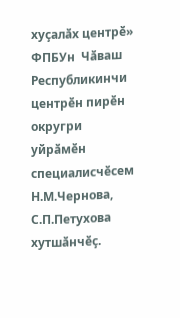хуҫалӑх центрӗ» ФПБУн  Чӑваш Республикинчи центрӗн пирӗн округри уйрӑмӗн специалисчӗсем Н.М.Чернова, С.П.Петухова хутшӑнчӗҫ.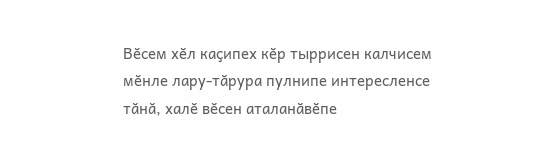Вӗсем хӗл каҫипех кӗр тыррисен калчисем мӗнле лару-тӑрура пулнипе интересленсе тӑнӑ, халӗ вӗсен аталанӑвӗпе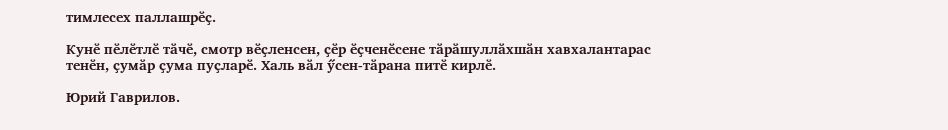тимлесех паллашрӗҫ.

Кунӗ пӗлӗтлӗ тӑчӗ, смотр вӗҫленсен, ҫӗр ӗҫченӗсене тӑрӑшуллӑхшӑн хавхалантарас тенӗн, ҫумӑр ҫума пуҫларӗ. Халь вӑл ӳсен-тӑрана питӗ кирлӗ.

Юрий Гаврилов.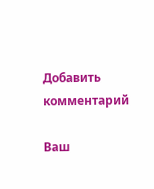Добавить комментарий

Ваш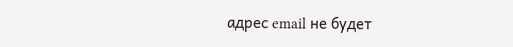адрес email не будет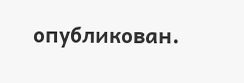опубликован.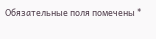Обязательные поля помечены *